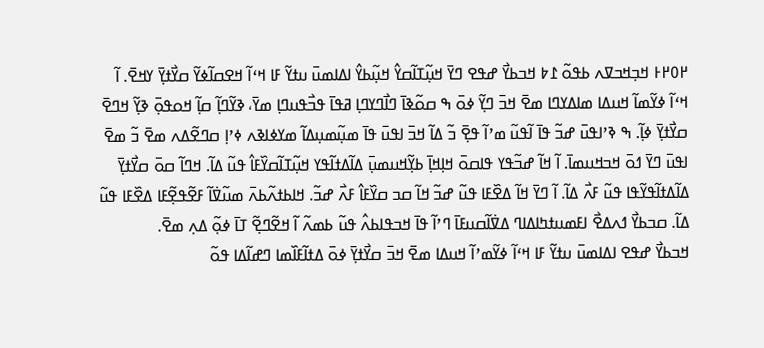߂߀߂߅ ߞߏ߲ߞߏߜߍ ߕߟߋ߬ ߁߈ ߞߏߕߌ߯ ߝߟߐ ߣߌ߫ ߞߎ߲߬ߠߊ߬ߛߌ߮ ߞߎ߲߬ߕߌ߮ ߊߡߊߘߎ߫ ߎߙߌ߬ ߓߊ ߞߵߊ߬ ߞߐߛߊ߬ߦߌ߬ ߛߌ߯ߙߌ߲߫ ߌߞߐ߫. ߊ߬ ߞߵߊ߬ ߦߌ߬ߘߊ߬ ߞߎߡߊ ߘߊߡߌߣߊ ߘߐ߫ ߞߏ߫ ߣߌ߲߬ ߦߋ߫ ߒ ߛߋ߬ߢߊ߫ ߣߊ߯ߣߌߣߊ߲ ߥߟߊ߫ ߟߏ߯ߟߎߣߊ߲ ߘߌ߫، ߢߌ߬ߣߊ߲߬ ߛߊ߲߬ ߞߋߟߋ߲߫ ߢߌ߲߬ ߞߣߐ߫ ߛߌ߯ߙߌ߲߫ ߦߊ߲߬. ߒ ߢߴߊߟߎ߫ ߝߏ߬ ߟߊ߫ ߊ߬ߟߎ߬ ߘߴߊ߬ ߟߐ߲߫ ߏ߬ ߡߊ߬ ߞߏ߫ ߊߟߎ߫ ߟߊ߫ ߘߎ߲߬ߘߎ߲ߡߊ߬ ߘߌߦߊߢߍ ߦߴߊ߲ ߛߣߐ߬ߡߍ ߘߐ߫ ߏ߬ ߘߐ߫ ߊߟߎ߫ ߣߌ߫ ߗߋ߫ ߞߏߞߎߘߊ߫. ߊ߬ ߞߊ߬ ߝߏ߬ߟߌ ߟߊߛߋ߫ ߞߊ߲ߞߊ߲߫ ߕߌ߲߬ߞߎߘߎ߲߫ ߡߊ߬ߡߙߊ߬ߟߌ ߞߎ߲߬ߠߊ߬ߛߌ߰ߓߊ߮ ߟߎ߬ ߡߊ߬. ߞߣߊ߬ ߛߋ߫ ߛߌ߯ߙߌ߲߫ ߡߊ߬ߡߙߊ߬ߟߌ߬ߟߊ ߟߎ߬ ߓߍ߯ ߡߊ߬. ߊ߬ ߣߌ߫ ߞߊ߬ ߡߐ߰ߓߊ ߟߎ߬ ߝߏ߬ ߞߊ߬ ߛߏ ߛߌ߰ߓߊ߮ ߓߍ߯ ߝߏ߬. ߞߊߕߙߍ߬ߕߍ߫ ߘߎ߬ߜ߭ߊ߬ ߓߐ߬ߟߐ߲߬ߓߊ ߡߐ߰ߓߊ ߟߎ߬ ߡߊ߬. ߛߏߕߌ߯ ߗߍߡߐ߯ ߊߓߘߎߙߤߊߡߊߣ ߡߜ߭ߊ߬ߛߎߓߊ߫ ߣߴߊ߬ ߟߊ߫ ߞߏߟߊߕߍ߮ ߟߎ߬ ߕߘߍ߬ ߊ߬ ߞߐ߬ߣߐ߲߬ ߠߊ߫ ߦߋ߲߬ ߡߍ߲ ߘߐ߫.
ߞߏߕߌ߯ ߝߟߐ ߊߡߊߘߎ߫ ߎߙߌ߬ ߓߊ ߞߵߊ߬ ߦߌ߬ߘߴߊ߬ ߞߎߡߊ ߘߐ߫ ߞߏ߫ ߛߌ߯ߙߌ߲߫ ߦߋ߫ ߡߙߊ߬ߓߊ߰ߘߊ ߣߝߊ߬ߡߊ ߟߋ߬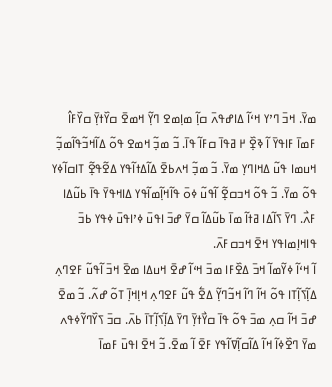ߘߌ߫. ߞߏ߫ ߣߴߌ ߞߵߊ߬ ߡߊߝߟߍ߫ ߛߊ߲߬ ߘߊ߲ߘߐ ߣߌ߲߬ ߞߘߐ߫ ߛߌ߰ߙߌ߲߫ ߛߌ߰ߓߊ߮ ߓߘߊ߫ ߓߊߟߌ߫ ߊ߬ ߢߐ߲߰ ߂ ߥߟߊ߫ ߛߓߊ߬ ߟߊ߫. ߏ߬ ߘߏ߲߬ ߞߘߐ ߟߋ߬ ߡߊ߬ߞߏ߬ߟߊ߬ߘߏ߲߬ ߞߎߘߊ ߟߎ߬ ߡߞߊߣߌ߲ ߘߌ߫. ߏ߬ ߘߏ߲߬ ߞߍߕߐ߫ ߡߊ߬ߡߙߊ߬ߟߌ ߡߐ߬ߟߐ߲߬ ߠߊߛߊ߬ߦߌ ߟߋ߬ ߘߌ߫. ߏ߬ ߟߋ߬ ߞߏߛߐ߲߬ ߊ߬ߟߎ߬ ߦߋ߫ ߟߊ߬ߞߊ߲߬ߘߊ߬ߟߌ ߡߊߞߟߌ߫ ߟߊ߫ ߕߎ߬ߡߊ ߓߍ߯. ߣߌ߫ ߖߊ߬ߡߊ ߥߙߊ߬ ߘߊ߫ ߕߎ߬ߡߊ߬ ߛߌ߫ ߝߏ߫ ߊߟߎ߫ ߦߴߊߟߎ߫ ߦߟߌ ߕߏ߫ ߟߊߞߊ߲ߘߊߟߌ ߞߐ߫ ߞߏߛߓߍ߫.
ߊ߬ ߞߵߊ߬ ߦߌ߬ߘߊ߬ ߞߏ߫ ߡߐ߰ߓߊ ߘߏ߫ ߞߵߊ߬ ߝߐ߫ ߞߎߡߊ ߘߐ߫ ߞߏ߫ ߊ߬ߟߎ߬ ߓߐߣߍ߲ ߡߊ߲߬ߖߊ߲߬ߠߊ ߟߋ߬ ߞߊ߬ ߣߊ߬ ߞߏ߬ߣߌ߲߬ ߡߐ߱ ߟߎ߬ ߓߐߣߍ߲ ߞߊ߲ߞߊ߲߫ ߠߋ߬ ߝߍ߬. ߏ߬ ߘߐ߫ ߝߏ߫ ߞߊ߬ ߛߍ߲ ߘߏ߫ ߟߋ߬ ߟߊ߫ ߛߌ߯ߙߌ߲߫ ߣߌ߫ ߡߊ߲߬ߖߊ߲߬ߠߊ߫ ߕߍ߫. ߛߏ߫ ߖߌ߰ߣߌ߬ߦߟߍ ߘߌ߫ ߣߐ߰ߦߊ߬ ߞߊ߬ ߡߊ߬ߛߊ߲߬ߜߊ߬ߟߌ ߓߐ߫ ߊ߬ ߘߐ߫. ߏ߬ ߞߐ߫ ߊߟߎ߫ ߓߘߊ߫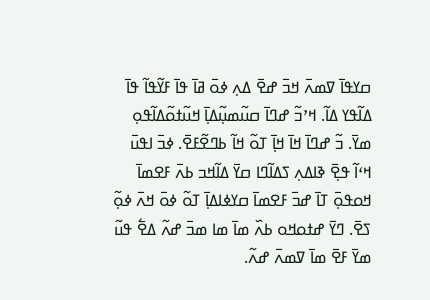ߛߌߟߊ߫ ߜߘߍ߫ ߞߏ߫ ߝߐ߫ ߡߍ߲ ߦߋ߫ ߥߊ߫ ߟߊ߫ ߓߌ߬ߟߊ߬ ߟߊ߫ ߡߊ߬ߟߌ ߡߊ߬. ߞߴߏ߬ ߝߣߊ߫ ߛߎ߬ߘߎ߲߬ߡߊ߲߫ ߞߎ߬ߙߋ߬ߡߊ߬ߟߋ߲ ߘߌ߫. ߏ߬ ߝߣߊ߫ ߞߊ߫ ߞߊ߲߫ ߠߋ߬ ߞߊ߬ ߕߣߐ߬ߓߐ߫. ߦߏ߫ ߊߟߎ߫ ߞߵߊ߬ ߟߐ߲߫ ߢߊߡߍ߲ ߖߡߊ߬ߣߊ ߛߌ߫ ߡߊ߬ߞߏ ߕߍ߫ ߓߐߘߊ߫ ߞߋߟߋ߲߫ ߠߊ߫ ߝߏ߫ ߓߐߘߊ߫ ߛߌߦߊߡߊ߲߫ ߠߋ߬ ߦߋ߫ ߞߍ߫ ߦߋ߲߬ ߖߐ߫. ߣߌ߫ ߝߙߋߞߋ ߕߍ߰ ߘߊ߫ ߘߊ ߘߏ߫ ߝߍ߬ ߡߐ߱ ߟߎ߬ ߘߌ߫ ߓߐ߫ ߘߊ߫ ߜߘߍ߫ ߝߍ߬.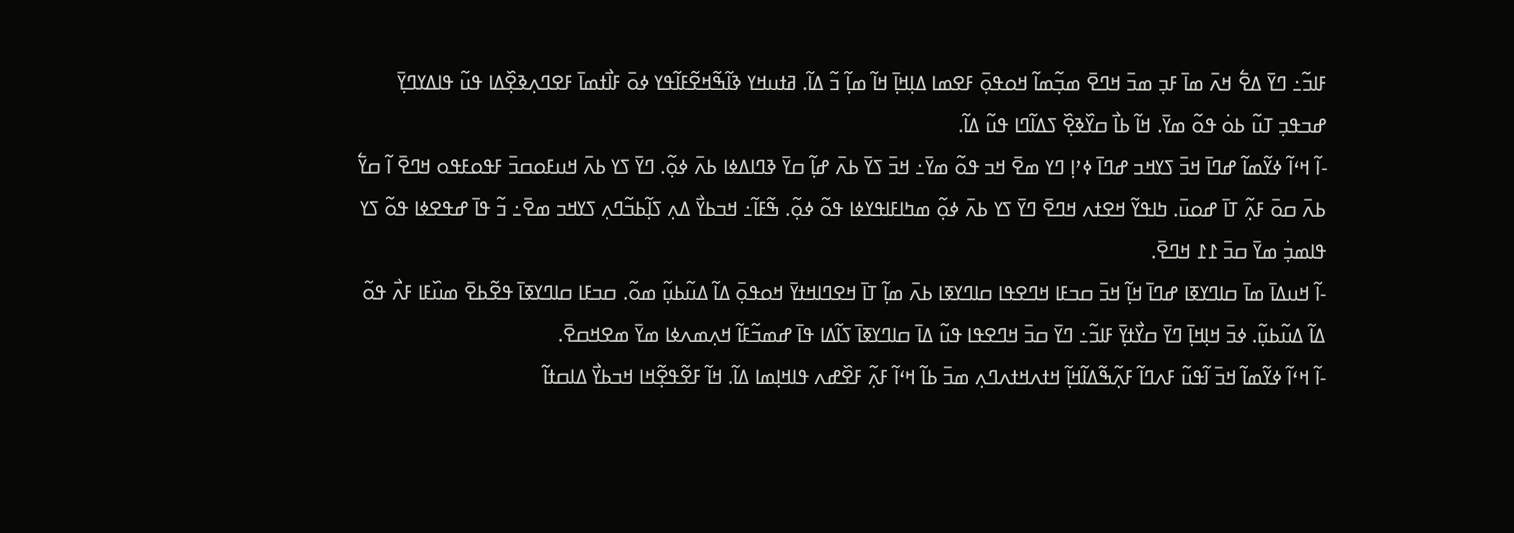ߓߊߏ߬߸ ߣߌ߫ ߡߐ߱ ߞߍ߫ ߘߊ߫ ߓߏ߲ ߘߏ߫ ߞߣߐ߫ ߘߏ߲߬ߘߊ߬ ߞߋߟߋ߲߫ ߓߐߘߊ ߡߊ߲ߞߊ߲߫ ߞߊ߬ ߘߊ߲߬ ߏ߬ ߡߊ߬. ߥߙߎߞߌ ߢߊ߬ߒ߬ߞߐ߬ߓߊ߬ߟߌ ߦߋ߫ ߓߊ߯ߙߘߊ߫ ߓߐߣߍ߲ߢߐ߲߰ߡߊ ߟߎ߬ ߟߊߡߌߣߌ߲߫ ߝߏߟߏ߲ ߠߎ߬ ߕߋ߭ ߟߋ߬ ߘߌ߫. ߞߊ߬ ߕߊ߯ ߛߌ߰ߢߐ߲߰ ߖߡߊ߬ߣߊ ߟߎ߬ ߡߊ߬.
-ߊ߬ ߞߵߊ߬ ߦߌ߬ߘߊ߬ ߝߣߊ߫ ߞߏ߫ ߖߌߞߏ ߝߣߊ߫ ߦߴߊ߲ ߣߌ ߘߐ߫ ߞߏ ߟߋ߬ ߘߌ߫߸ ߞߏ߫ ߖߌ߫ ߕߍ߫ ߝߊ߲߬ ߛߌ߫ ߢߣߊߡߦߊ ߕߍ߫ ߦߋ߲߬. ߣߌ߫ ߖߌ ߕߍ߫ ߞߎߓߋߛߏ߫ ߓߟߋߓߟߋ ߞߣߐ߫ ߊ߬ ߛߌ߱ ߕߍ߫ ߛߋ߫ ߓߍ߲߬ ߠߊ߫ ߝߋߎ߫. ߤߊߟߌ߬ ߞߐߙߍ ߞߣߐ߫ ߣߌ߫ ߖߌ ߕߍ߫ ߦߋ߲߬ ߘߤߊߓߊߟߌߦߊ ߟߋ߬ ߦߋ߲߬. ߒ߬ߓߊ߬߸ ߞߏߕߌ߯ ߡߍ߲ ߖߊ߲߬ߕߏ߬ߣߍ߲ ߖߌߞߏ ߘߐ߫߸ ߏ߬ ߟߊ߫ ߝߟߐߦߊ ߟߋ߬ ߖߌ ߟߊߘߏ߲߭ ߘߌ߫ ߛߏ߫ ߁߁ ߞߣߐ߫.
-ߊ߬ ߞߎߡߊ߫ ߘߊ߫ ߛߊߣߌߧߊ ߝߣߊ߫ ߞߊ߲߬ ߞߏ߫ ߛߏߓߊ ߞߣߐߟߊ ߛߊߣߌߧߊ ߕߍ߫ ߘߊ߲߬ ߠߊ߫ ߞߐߣߊߞߙߌ߫ ߞߋߟߋ߲߫ ߡߊ߬ ߡߎ߬ߕߎ߲߬ ߘߋ߬. ߛߏߓߊ ߛߊߣߌߧߊ߫ ߟߐ߬ߕߐ߫ ߘߎ߰ߓߊ ߓߍ߯ ߟߋ߬ ߡߊ߬ ߡߎ߬ߕߎ߲߬. ߦߏ߫ ߞߊ߲ߞߊ߲߫ ߣߌ߫ ߛߌ߯ߙߌ߲߫ ߓߊߏ߬߸ ߣߌ߫ ߛߏ߫ ߞߣߐߟߊ ߟߎ߬ ߡߊ߫ ߛߊߣߌߧߊ߫ ߖߊ߬ߡߊ ߟߊ߫ ߝߘߏ߬ߓߊ߬ ߞߍ߲ߘߍߦߊ ߘߌ߫ ߘߐߞߛߐ߫.
-ߊ߬ ߞߵߊ߬ ߦߌ߬ߘߊ߬ ߞߏ߫ ߊ߬ߟߎ߬ ߓߍߣߊ߬ ߓߍ߲߬ߒ߬ߡߊ߬ߞߊ߲߬ ߞߙߍߞߙߍߣߍ߲ ߘߏ߫ ߕߊ߬ ߞߵߊ߬ ߓߍ߲߬ ߓߐ߰ߝߍ ߟߊߞߊ߲ߘߊ ߡߊ߬. ߞߊ߬ ߓߐ߬ߟߐ߲߬ߞߊ ߞߏߕߌ߯ ߡߊߛߙߊ߬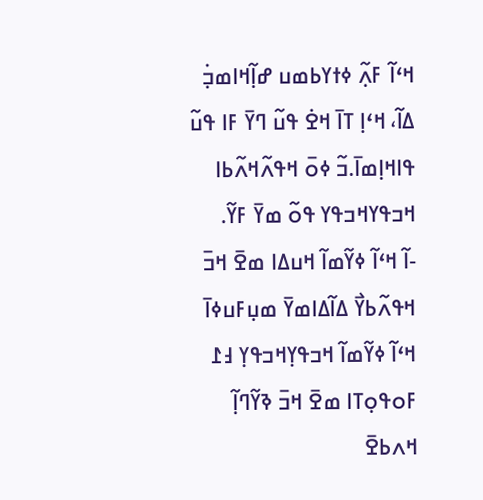ߞߵߊ߬ ߓߍ߲߬ ߦߙߌߕߘߎ ߝߊ߲߬ߞߊߘߏ߲߭ ߡߊ߬، ߞߵߊ߲ ߠߊ߫ ߞߐ߭ ߟߎ߬ ߣߌ߫ ߓߊ ߟߎ߬ ߟߊߞߊ߲ߘߊ߫.ߏ߬ ߦߋ߫ ߞߟߍ߬ߞߍ߬ߕߊ ߞߏߟߌߞߏߟߌ ߟߋ߬ ߘߌ߫ ߓߌ߬.
-ߊ߬ ߞߵߊ߬ ߦߌ߬ߘߊ߬ ߞߎߡߊ ߘߐ߫ ߞߏ߫ ߞߟߍ߬ߕߌ߯ ߡߊ߬ߡߊߘߌ߫ ߘߎ߲ߓߎߦߊ߫ ߞߵߊ߬ ߦߌ߬ߘߊ߬ ߞߏߟߌ߲ߞߏߟߌ߲ ߃߁ ߓߋߟߋ߲ߠߊ ߘߐ߫ ߞߏ߫ ߢߌ߬ߣߊ߲߬ ߞߍߕߐ߫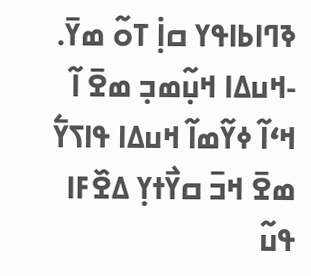ߢߣߊߕߊߟߌ ߛߊ߲߭ ߠߋ߬ ߘߌ߫.
-ߞߎߡߊ ߞߎ߲߬ߘߏ߲ ߘߐ߫ ߊ߬ ߞߵߊ߬ ߦߌ߬ߘߊ߬ ߞߎߡߊ ߟߊߖߌ߱ ߘߐ߫ ߞߏ߫ ߛߌ߯ߙߌ߲ ߡߐ߰ߓߊ ߟߎ߬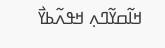ߞߊ߬ߛߌ߬ߣߍ߲ ߞߟߍ߬ߕߌ߯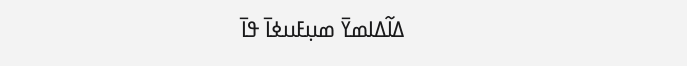ߡߊ߬ߡߊߘߌ߫ ߘߎ߲ߓߎߦߊ߫ ߟߊ߫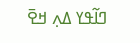ߣߊ߬ߟߌ ߡߍ߲ ߞߐ߫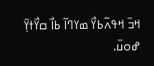ߞߏ߫ ߞߟߍ߬ߕߌ߯ ߘߌߣߊ߬ ߕߊ߯ ߛߌ߯ߙߌ߲߫ ߝߋߎ߫.